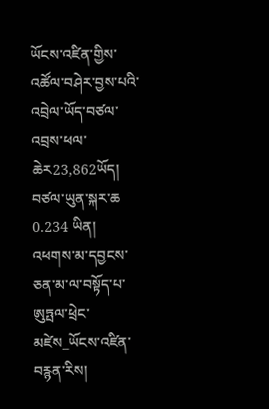ཡོངས་འཛིན་གྱིས་འཚོལ་བཤེར་བྱས་པའི་འབྲེལ་ཡོད་བཙལ་འབྲས་ཕལ་ཆེར23,862ཡོད།  བཙལ་ཡུན་སྐར་ཆ 0.234 ཡིན།
འཕགས་མ་དབྱངས་ཅན་མ་ལ་བསྟོད་པ་ཨུཏྤལ་ཕྲེང་མཛེས_ཡོངས་འཛིན་བརྙན་རིས།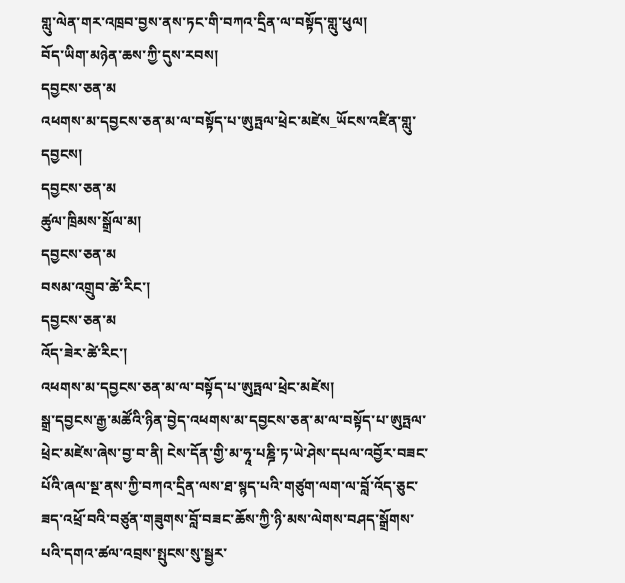གླུ་ལེན་གར་འཁྲབ་བྱས་ནས་ཏང་གི་བཀའ་དྲིན་ལ་བསྟོད་གླུ་ཕུལ།
བོད་ཡིག་མཉེན་ཆས་ཀྱི་དུས་རབས།
དབྱངས་ཅན་མ
འཕགས་མ་དབྱངས་ཅན་མ་ལ་བསྟོད་པ་ཨུཏྤལ་ཕྲེང་མཛེས_ཡོངས་འཛིན་གླུ་དབྱངས།
དབྱངས་ཅན་མ
ཚུལ་ཁྲིམས་སྒྲོལ་མ།
དབྱངས་ཅན་མ
བསམ་འགྲུབ་ཚེ་རིང་།
དབྱངས་ཅན་མ
འོད་ཟེར་ཚེ་རིང་།
འཕགས་མ་དབྱངས་ཅན་མ་ལ་བསྟོད་པ་ཨུཏྤལ་ཕྲེང་མཛེས།
སྒྲ་དབྱངས་རྒྱ་མཚོའི་ཉིན་བྱེད་འཕགས་མ་དབྱངས་ཅན་མ་ལ་བསྟོད་པ་ཨུཏྤལ་ཕྲེང་མཛེས་ཞེས་བྱ་བ་ནི། ངེས་དོན་གྱི་མ་ཧཱ་པཎྜི་ཏ་ཡེ་ཤེས་དཔལ་འབྱོར་བཟང་པོའི་ཞལ་སྔ་ནས་ཀྱི་བཀའ་དྲིན་ལས་ཐ་སྙད་པའི་གཙུག་ལག་ལ་བློ་འོད་ཅུང་ཟད་འཕྲོ་བའི་བཙུན་གཟུགས་བློ་བཟང་ཆོས་ཀྱི་ཉི་མས་ལེགས་བཤད་སྒྲོགས་པའི་དགའ་ཚལ་འབྲས་སྤུངས་སུ་སྦྱར་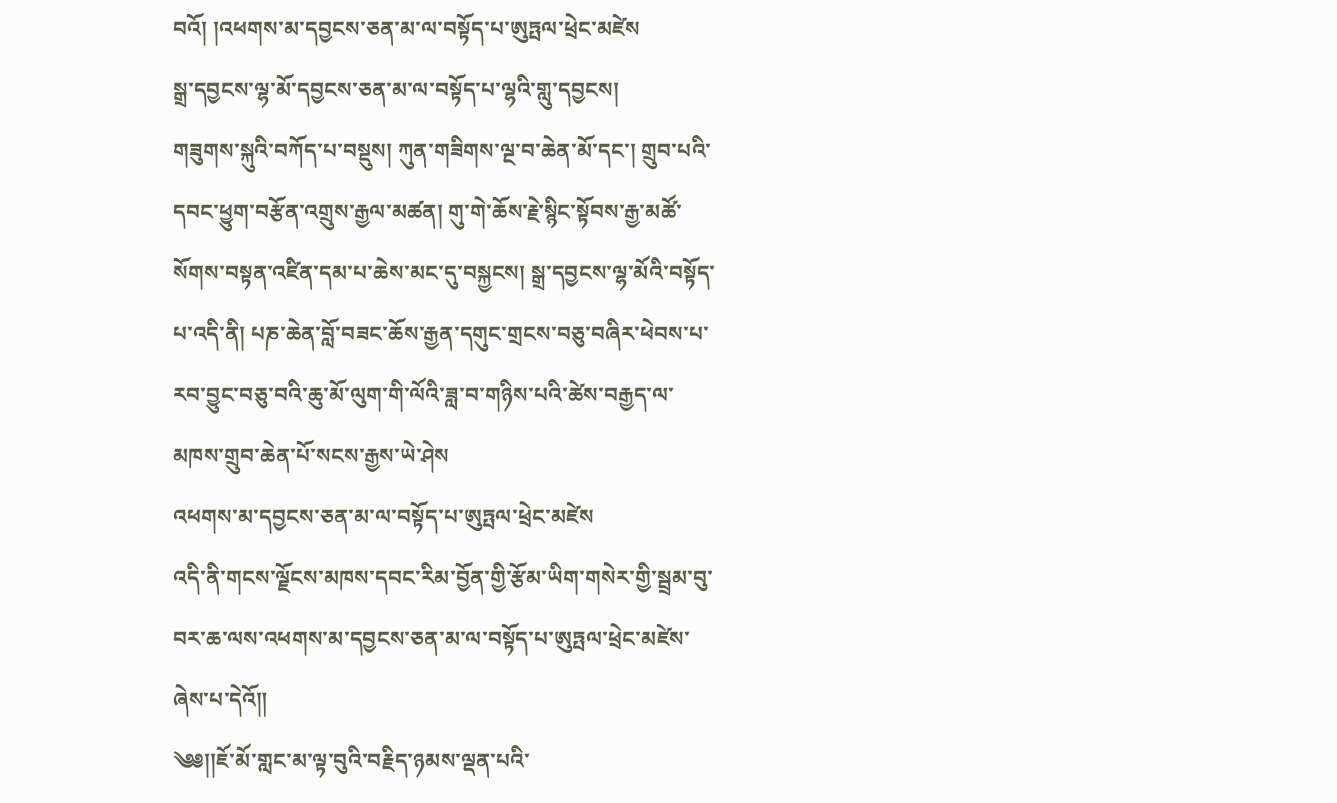བའོ། །འཕགས་མ་དབྱངས་ཅན་མ་ལ་བསྟོད་པ་ཨུཏྤལ་ཕྲེང་མཛེས
སྒྲ་དབྱངས་ལྷ་མོ་དབྱངས་ཅན་མ་ལ་བསྟོད་པ་ལྷའི་གླུ་དབྱངས།
གཟུགས་སྐུའི་བཀོད་པ་བསྡུས། ཀུན་གཟིགས་ལྔ་བ་ཆེན་མོ་དང་། གྲུབ་པའི་དབང་ཕྱུག་བརྩོན་འགྲུས་རྒྱལ་མཚན། གུ་གེ་ཆོས་རྗེ་སྙིང་སྟོབས་རྒྱ་མཚོ་སོགས་བསྟན་འཛིན་དམ་པ་ཆེས་མང་དུ་བསྐྱངས། སྒྲ་དབྱངས་ལྷ་མོའི་བསྟོད་པ་འདི་ནི། པཎ་ཆེན་བློ་བཟང་ཆོས་རྒྱན་དགུང་གྲངས་བཅུ་བཞིར་ཕེབས་པ་རབ་བྱུང་བཅུ་བའི་ཆུ་མོ་ལུག་གི་ལོའི་ཟླ་བ་གཉིས་པའི་ཚེས་བརྒྱད་ལ་མཁས་གྲུབ་ཆེན་པོ་སངས་རྒྱས་ཡེ་ཤེས
འཕགས་མ་དབྱངས་ཅན་མ་ལ་བསྟོད་པ་ཨུཏྤལ་ཕྲེང་མཛེས
འདི་ནི་གངས་ལྗོངས་མཁས་དབང་རིམ་བྱོན་གྱི་རྩོམ་ཡིག་གསེར་གྱི་སྦྲམ་བུ་བར་ཆ་ལས་འཕགས་མ་དབྱངས་ཅན་མ་ལ་བསྟོད་པ་ཨུཏྤལ་ཕྲེང་མཛེས་ཞེས་པ་དེའོ༎
༄༅།།ཇོ་མོ་གླང་མ་ལྟ་བུའི་བརྗིད་ཉམས་ལྡན་པའི་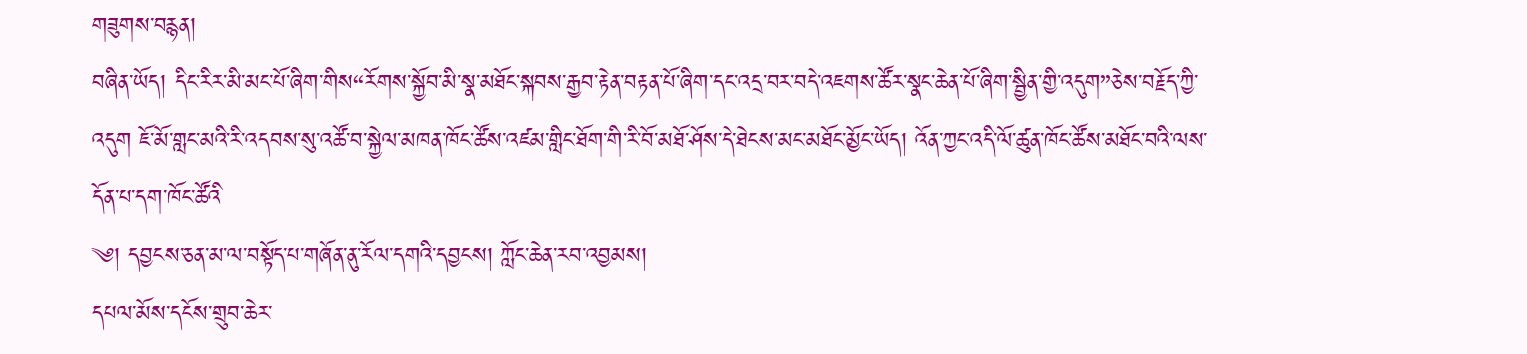གཟུགས་བརྙན།
བཞིན་ཡོད། དིང་རིར་མི་མང་པོ་ཞིག་གིས“རོགས་སྐྱོབ་མི་སྣ་མཐོང་སྐབས་རྒྱབ་རྟེན་བརྟན་པོ་ཞིག་དང་འདྲ་བར་བདེ་འཇགས་ཚོར་སྣང་ཆེན་པོ་ཞིག་སྦྱིན་གྱི་འདུག”ཅེས་བརྗོད་ཀྱི་འདུག ཇོ་མོ་གླང་མའི་རི་འདབས་སུ་འཚོ་བ་སྐྱེལ་མཁན་ཁོང་ཚོས་འཛམ་གླིང་ཐོག་གི་རི་བོ་མཐོ་ཤོས་དེ་ཐེངས་མང་མཐོང་མྱོང་ཡོད། འོན་ཀྱང་འདི་ལོ་ཚུན་ཁོང་ཚོས་མཐོང་བའི་ལས་དོན་པ་དག་ཁོང་ཚོའི
༄། དབྱངས་ཅན་མ་ལ་བསྟོད་པ་གཞོན་ནུ་རོལ་དགའི་དབྱངས། ཀློང་ཆེན་རབ་འབྱམས།
དཔལ་མོས་དངོས་གྲུབ་ཆེར་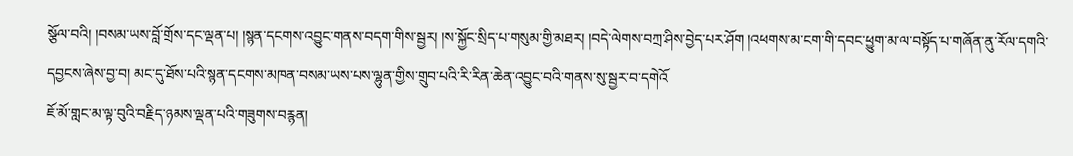སྩོལ་བའི། །བསམ་ཡས་བློ་གྲོས་དང་ལྡན་པ། །སྙན་དངགས་འབྱུང་གནས་བདག་གིས་སྦྱར། །ས་སྐྱོང་སྲིད་པ་གསུམ་གྱི་མཐར། །བདེ་ལེགས་བཀྲ་ཤིས་བྱེད་པར་ཤོག །འཕགས་མ་ངག་གི་དབང་ཕྱུག་མ་ལ་བསྟོད་པ་གཞོན་ནུ་རོལ་དགའི་དབྱངས་ཞེས་བྱ་བ། མང་དུ་ཐོས་པའི་སྙན་དངགས་མཁན་བསམ་ཡས་པས་ལྷུན་གྱིས་གྲུབ་པའི་རི་རིན་ཆེན་འབྱུང་བའི་གནས་སུ་སྦྱར་བ་དགེའོ
ཇོ་མོ་གླང་མ་ལྟ་བུའི་བརྗིད་ཉམས་ལྡན་པའི་གཟུགས་བརྙན།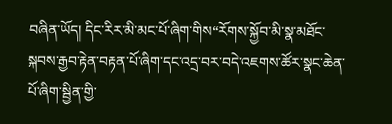བཞིན་ཡོད། དིང་རིར་མི་མང་པོ་ཞིག་གིས“རོགས་སྐྱོབ་མི་སྣ་མཐོང་སྐབས་རྒྱབ་རྟེན་བརྟན་པོ་ཞིག་དང་འདྲ་བར་བདེ་འཇགས་ཚོར་སྣང་ཆེན་པོ་ཞིག་སྦྱིན་གྱི་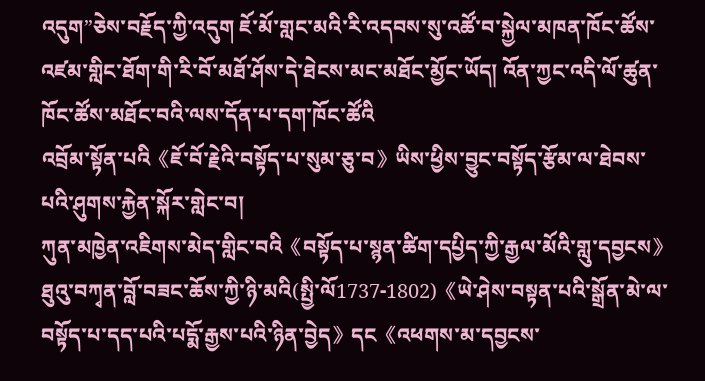འདུག”ཅེས་བརྗོད་ཀྱི་འདུག ཇོ་མོ་གླང་མའི་རི་འདབས་སུ་འཚོ་བ་སྐྱེལ་མཁན་ཁོང་ཚོས་འཛམ་གླིང་ཐོག་གི་རི་བོ་མཐོ་ཤོས་དེ་ཐེངས་མང་མཐོང་མྱོང་ཡོད། འོན་ཀྱང་འདི་ལོ་ཚུན་ཁོང་ཚོས་མཐོང་བའི་ལས་དོན་པ་དག་ཁོང་ཚོའི
འབྲོམ་སྟོན་པའི《ཇོ་བོ་རྗེའི་བསྟོད་པ་སུམ་ཅུ་བ》ཡིས་ཕྱིས་བྱུང་བསྟོད་རྩོམ་ལ་ཐེབས་པའི་ཤུགས་རྐྱེན་སྐོར་གླེང་བ།
ཀུན་མཁྱེན་འཇིགས་མེད་གླིང་བའི《བསྟོད་པ་སྙན་ཚིག་དཔྱིད་ཀྱི་རྒྱལ་མོའི་གླུ་དབྱངས》ཐུའུ་བཀྭན་བློ་བཟང་ཆོས་ཀྱི་ཉི་མའི(སྤྱི་ལོ1737-1802)《ཡེ་ཤེས་བསྟན་པའི་སྒྲོན་མེ་ལ་བསྟོད་པ་དད་པའི་པདྨོ་རྒྱས་པའི་ཉིན་བྱེད》དང《འཕགས་མ་དབྱངས་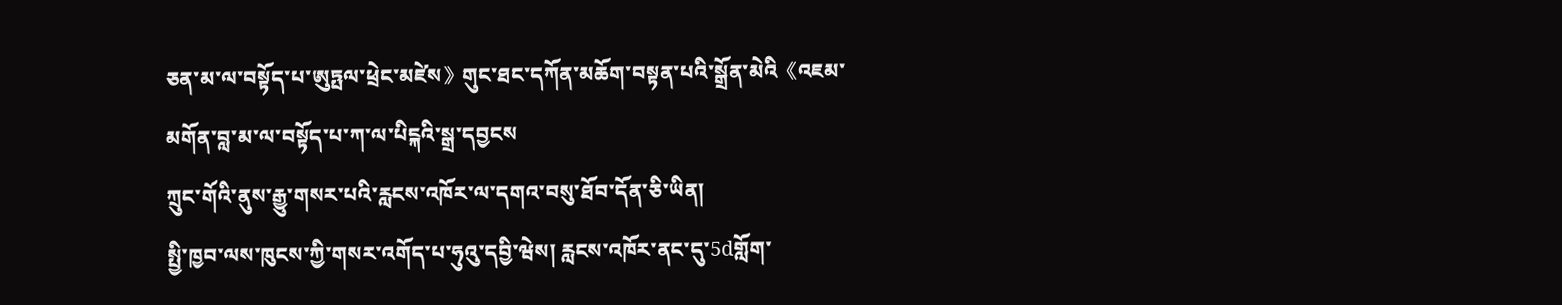ཅན་མ་ལ་བསྟོད་པ་ཨུཏྤལ་ཕྲེང་མཛེས》གུང་ཐང་དཀོན་མཆོག་བསྟན་པའི་སྒྲོན་མེའི《འཇམ་མགོན་བླ་མ་ལ་བསྟོད་པ་ཀ་ལ་པིངྐའི་སྒྲ་དབྱངས
ཀྲུང་གོའི་ནུས་རྒྱུ་གསར་པའི་རླངས་འཁོར་ལ་དགའ་བསུ་ཐོབ་དོན་ཅི་ཡིན།
སྤྱི་ཁྱབ་ལས་ཁུངས་ཀྱི་གསར་འགོད་པ་ཧུའུ་དབྱི་ཝེས། རླངས་འཁོར་ནང་དུ་5dགློག་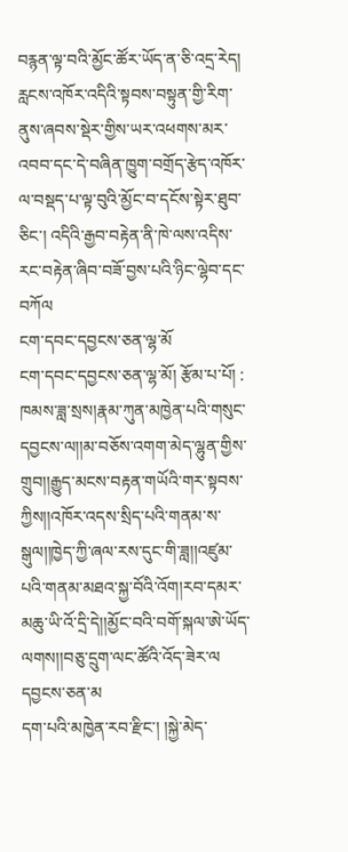བརྙན་ལྟ་བའི་མྱོང་ཚོར་ཡོད་ན་ཅི་འདྲ་རེད། རླངས་འཁོར་འདིའི་སྟབས་བསྟུན་གྱི་རིག་ནུས་ཞབས་སྡེར་གྱིས་ཡར་འཕགས་མར་འབབ་དང་དེ་བཞིན་ཁྱུག་བགྲོད་རྩེད་འཁོར་ལ་བསྡད་པ་ལྟ་བུའི་མྱོང་བ་དངོས་སྟེར་ཐུབ་ཅིང་། འདིའི་རྒྱབ་བརྟེན་ནི་ཁེ་ལས་འདིས་རང་བརྟེན་ཞིབ་བཟོ་བྱས་པའི་ཉིང་ལྷེབ་དང་བཀོལ
ངག་དབང་དབྱངས་ཅན་ལྷ་མོ
ངག་དབང་དབྱངས་ཅན་ལྷ་མོ། རྩོམ་པ་པོ། : ཁམས་ཟླ་སྲས།རྣམ་ཀུན་མཁྱེན་པའི་གསུང་དབྱངས་ལ།།མ་བཅོས་འགག་མེད་ལྷུན་གྱིས་གྲུབ།།རྒྱུད་མངས་བརྟན་གཡོའི་གར་སྟབས་ཀྱིས།།འཁོར་འདས་སྲིད་པའི་གནམ་ས་སྒུལ།།ཁྱེད་ཀྱི་ཞལ་རས་དུང་གི་ཟླ།།འཛུམ་པའི་གནམ་མཐའ་སྐྱ་བོའི་འོག།རབ་དམར་མཆུ་ཡི་འོ་དྲི་དེ།།མྱོང་བའི་བགོ་སྐལ་ཨེ་ཡོད་ལགས།།བཅུ་དྲུག་ལང་ཚོའི་འོད་ཟེར་ལ
དབྱངས་ཅན་མ
དག་པའི་མཁྱེན་རབ་རྫིང་། །སྐྱེ་མེད་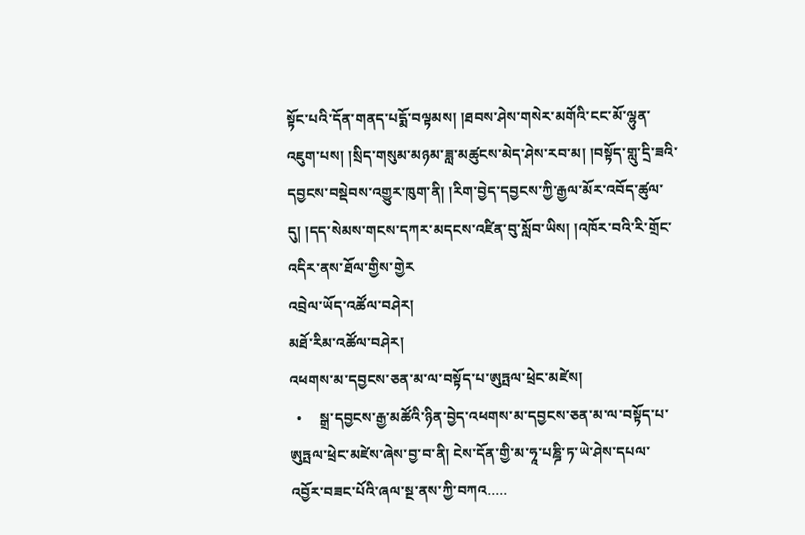སྟོང་པའི་དོན་གནད་པདྨོ་བལྟམས། །ཐབས་ཤེས་གསེར་མགོའི་ངང་མོ་ལྷུན་འཇུག་པས། །སྲིད་གསུམ་མཉམ་ཟླ་མཚུངས་མེད་ཤེས་རབ་མ། །བསྟོད་གླུ་དྲི་ཟའི་དབྱངས་བསྡེབས་འགྱུར་ཁུག་ནི། །རིག་བྱེད་དབྱངས་ཀྱི་རྒྱལ་མོར་འབོད་ཚུལ་དུ། །དད་སེམས་གངས་དཀར་མདངས་འཛིན་བུ་སློབ་ཡིས། །འཁོར་བའི་རི་གྲོང་འདིར་ནས་ཐོལ་གྱིས་གྱེར
འབྲེལ་ཡོད་འཚོལ་བཤེར།
མཐོ་རིམ་འཚོལ་བཤེར།
འཕགས་མ་དབྱངས་ཅན་མ་ལ་བསྟོད་པ་ཨུཏྤལ་ཕྲེང་མཛེས།
  •     སྒྲ་དབྱངས་རྒྱ་མཚོའི་ཉིན་བྱེད་འཕགས་མ་དབྱངས་ཅན་མ་ལ་བསྟོད་པ་ཨུཏྤལ་ཕྲེང་མཛེས་ཞེས་བྱ་བ་ནི། ངེས་དོན་གྱི་མ་ཧཱ་པཎྜི་ཏ་ཡེ་ཤེས་དཔལ་འབྱོར་བཟང་པོའི་ཞལ་སྔ་ནས་ཀྱི་བཀའ.....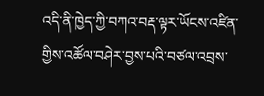འདི་ནི་ཁྱེད་ཀྱི་བཀའ་བརྡ་ལྟར་ཡོངས་འཛིན་གྱིས་འཚོལ་བཤེར་བྱས་པའི་བཙལ་འབྲས་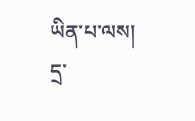ཡིན་པ་ལས། དྲ་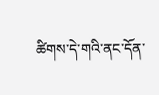ཚིགས་དེ་གའི་ནང་དོན་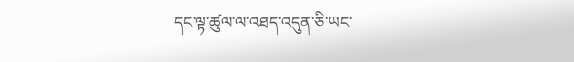དང་ལྟ་ཚུལ་ལ་འཐད་འདུན་ཅི་ཡང་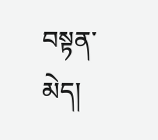བསྟན་མེད།